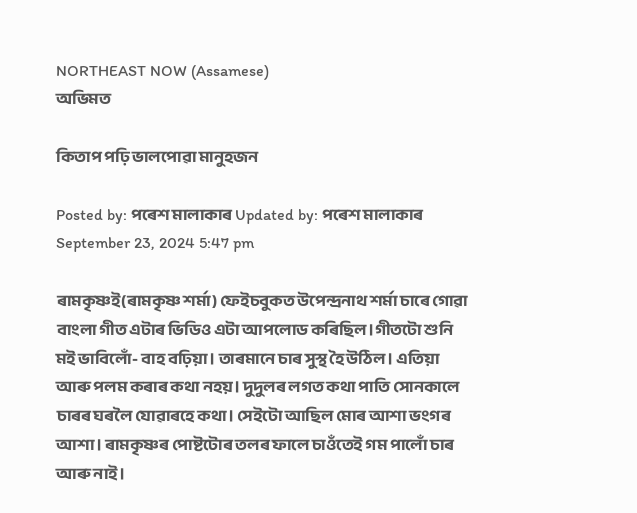NORTHEAST NOW (Assamese)
অভিমত

কিতাপ পঢ়ি ভালপোৱা মানুহজন

Posted by: পৰেশ মালাকাৰ Updated by: পৰেশ মালাকাৰ September 23, 2024 5:47 pm

ৰামকৃষ্ণই(ৰামকৃষ্ণ শৰ্মা) ফেইচবুকত উপেন্দ্ৰনাথ শৰ্মা চাৰে গোৱা বাংলা গীত এটাৰ ভিডিও এটা আপলোড কৰিছিল।গীতটো শুনি মই ভাবিলোঁ- বাহ বঢ়িয়া। তাৰমানে চাৰ সুস্থ হৈ উঠিল। এতিয়া আৰু পলম কৰাৰ কথা নহয়। দুদুলৰ লগত কথা পাতি সোনকালে চাৰৰ ঘৰলৈ যোৱাৰহে কথা। সেইটো আছিল মোৰ আশা ভংগৰ আশা। ৰামকৃষ্ণৰ পোষ্টটোৰ তলৰ ফালে চাওঁতেই গম পালোঁ চাৰ আৰু নাই।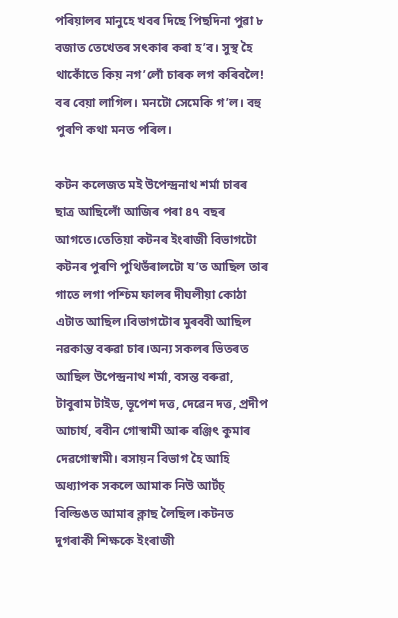পৰিয়ালৰ মানুহে খবৰ দিছে পিছদিনা পুৱা ৮ বজাত তেখেতৰ সৎকাৰ কৰা হ’ব। সুস্থ হৈ থাকোঁতে কিয় নগ’লোঁ চাৰক লগ কৰিবলৈ! বৰ বেয়া লাগিল। মনটো সেমেকি গ’ল। বহু পুৰণি কথা মনত পৰিল।

কটন কলেজত মই উপেন্দ্ৰনাথ শৰ্মা চাৰৰ ছাত্ৰ আছিলোঁ আজিৰ পৰা ৪৭ বছৰ আগতে।তেতিয়া কটনৰ ইংৰাজী বিভাগটো কটনৰ পুৰণি পুথিভঁৰালটো য’ত আছিল তাৰ গাতে লগা পশ্চিম ফালৰ দীঘলীয়া কোঠা এটাত আছিল।বিভাগটোৰ মুৰব্বী আছিল নৱকান্ত বৰুৱা চাৰ।অন্য সকলৰ ভিতৰত আছিল উপেন্দ্ৰনাথ শৰ্মা, বসন্ত বৰুৱা, টাবুৰাম টাইড, ভূপেশ দত্ত, দেৱেন দত্ত, প্ৰদীপ আচাৰ্য, ৰবীন গোস্বামী আৰু ৰঞ্জিৎ কুমাৰ দেৱগোস্বামী। ৰসায়ন বিভাগ হৈ আহি অধ্যাপক সকলে আমাক নিউ আৰ্টচ্ বিল্ডিঙত আমাৰ ক্লাছ লৈছিল।কটনত দুগৰাকী শিক্ষকে ইংৰাজী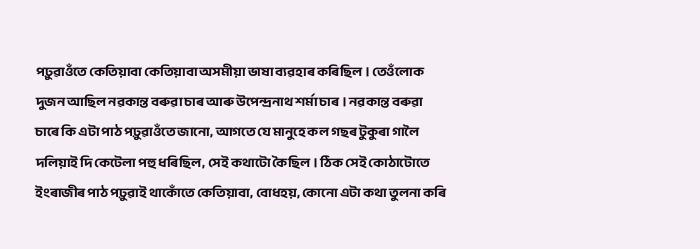পঢ়ুৱাওঁতে কেতিয়াবা কেতিয়াবা অসমীয়া ভাষা ব্যৱহাৰ কৰিছিল। তেওঁলোক দুজন আছিল নৱকান্ত বৰুৱা চাৰ আৰু উপেন্দ্ৰনাথ শৰ্মা চাৰ। নৱকান্ত বৰুৱা চাৰে কি এটা পাঠ পঢ়ুৱাওঁতে জানো, আগতে যে মানুহে কল গছৰ টুকুৰা গালৈ দলিয়াই দি কেটেলা পহু ধৰিছিল, সেই কথাটো কৈছিল। ঠিক সেই কোঠাটোতে ইংৰাজীৰ পাঠ পঢ়ুৱাই থাকোঁতে কেতিয়াবা, বোধহয়, কোনো এটা কথা তুলনা কৰি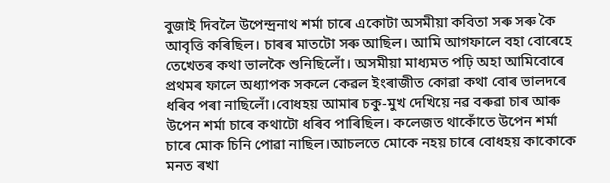বুজাই দিবলৈ উপেন্দ্ৰনাথ শৰ্মা চাৰে একোটা অসমীয়া কবিতা সৰু সৰু কৈ আবৃত্তি কৰিছিল। চাৰৰ মাতটো সৰু আছিল। আমি আগফালে বহা বোৰেহে তেখেতৰ কথা ভালকৈ শুনিছিলোঁ। অসমীয়া মাধ্যমত পঢ়ি অহা আমিবোৰে প্ৰথমৰ ফালে অধ্যাপক সকলে কেৱল ইংৰাজীত কোৱা কথা বোৰ ভালদৰে ধৰিব পৰা নাছিলোঁ।বোধহয় আমাৰ চকু-মুখ দেখিয়ে নৱ বৰুৱা চাৰ আৰু উপেন শৰ্মা চাৰে কথাটো ধৰিব পাৰিছিল। কলেজত থাকোঁতে উপেন শৰ্মা চাৰে মোক চিনি পোৱা নাছিল।আচলতে মোকে নহয় চাৰে বোধহয় কাকোকে মনত ৰখা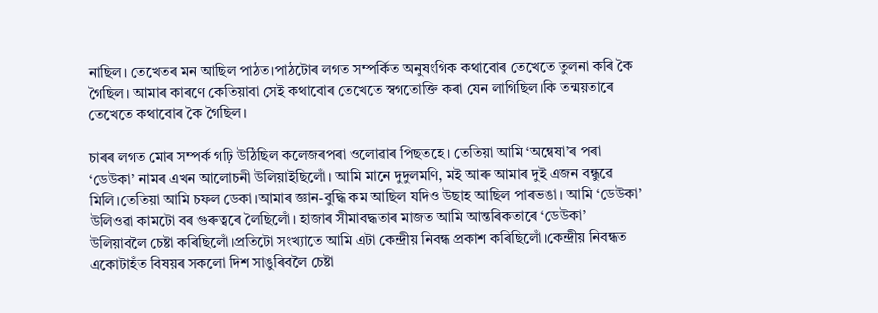নাছিল। তেখেতৰ মন আছিল পাঠত।পাঠটোৰ লগত সম্পৰ্কিত অনুষংগিক কথাবোৰ তেখেতে তুলনা কৰি কৈ গৈছিল। আমাৰ কাৰণে কেতিয়াবা সেই কথাবোৰ তেখেতে স্বগতোক্তি কৰা যেন লাগিছিল।কি তন্ময়তাৰে তেখেতে কথাবোৰ কৈ গৈছিল।

চাৰৰ লগত মোৰ সম্পৰ্ক গঢ়ি উঠিছিল কলেজৰপৰা ওলোৱাৰ পিছতহে। তেতিয়া আমি ‘অন্বেষা’ৰ পৰা ‘ডেউকা’ নামৰ এখন আলোচনী উলিয়াইছিলোঁ। আমি মানে দুদুলমণি, মই আৰু আমাৰ দুই এজন বন্ধুৱে মিলি।তেতিয়া আমি চফল ডেকা।আমাৰ জ্ঞান-বুদ্ধি কম আছিল যদিও উছাহ আছিল পাৰভঙা। আমি ‘ডেউকা’ উলিওৱা কামটো বৰ গুৰুত্বৰে লৈছিলোঁ। হাজাৰ সীমাবদ্ধতাৰ মাজত আমি আন্তৰিকতাৰে ‘ডেউকা’ উলিয়াবলৈ চেষ্টা কৰিছিলোঁ।প্ৰতিটো সংখ্যাতে আমি এটা কেন্দ্ৰীয় নিবন্ধ প্ৰকাশ কৰিছিলোঁ।কেন্দ্ৰীয় নিবন্ধত একোটাহঁত বিষয়ৰ সকলো দিশ সাঙুৰিবলৈ চেষ্টা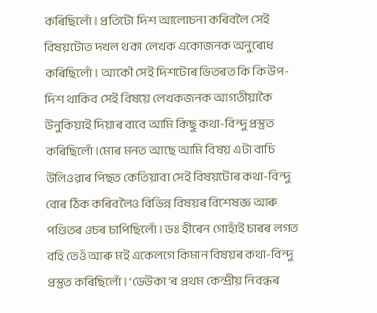কৰিছিলোঁ। প্ৰতিটো দিশ আলোচনা কৰিবলৈ সেই বিষয়টোত দখল থকা লেখক একোজনক অনুৰোধ কৰিছিলোঁ। আকৌ সেই দিশটোৰ ভিতৰত কি কি উপ-দিশ থাকিব সেই বিষয়ে লেখকজনক আগতীয়াকৈ উনুকিয়াই দিয়াৰ বাবে আমি কিছু কথা-বিন্দু প্ৰস্তুত কৰিছিলোঁ।মোৰ মনত আছে আমি বিষয় এটা বাচি উলিওৱাৰ পিছত কেতিয়াবা সেই বিষয়টোৰ কথা-বিন্দু বোৰ ঠিক কৰিবলৈও বিভিন্ন বিষয়ৰ বিশেষজ্ঞ আৰু পণ্ডিতৰ ওচৰ চাপিছিলোঁ। ডঃ হীৰেন গোহাঁই চাৰৰ লগত বহি তেওঁ আৰু মই একেলগে কিমান বিষয়ৰ কথা-বিন্দু প্ৰস্তুত কৰিছিলোঁ। ‘ডেউকা’ৰ প্ৰথম কেন্দ্ৰীয় নিবন্ধৰ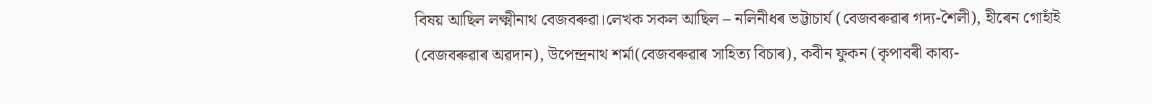বিষয় আছিল লক্ষ্মীনাথ বেজবৰুৱা।লেখক সকল আছিল – নলিনীধৰ ভট্টাচাৰ্য (বেজবৰুৱাৰ গদ্য-শৈলী), হীৰেন গোহাঁই (বেজবৰুৱাৰ অৱদান), উপেন্দ্ৰনাথ শৰ্মা(বেজবৰুৱাৰ সাহিত্য বিচাৰ), কবীন ফুকন (কৃপাবৰী কাব্য-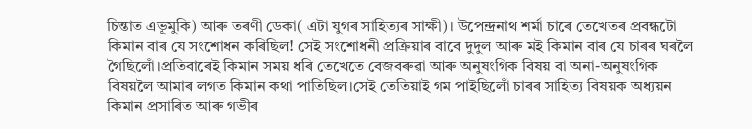চিন্তাত এভূমুকি) আৰু তৰণী ডেকা( এটা যুগৰ সাহিত্যৰ সাক্ষী)। উপেন্দ্ৰনাথ শৰ্মা চাৰে তেখেতৰ প্ৰবন্ধটো কিমান বাৰ যে সংশোধন কৰিছিল! সেই সংশোধনী প্ৰক্ৰিয়াৰ বাবে দুদুল আৰু মই কিমান বাৰ যে চাৰৰ ঘৰলৈ গৈছিলোঁ।প্ৰতিবাৰেই কিমান সময় ধৰি তেখেতে বেজবৰুৱা আৰু অনুষংগিক বিষয় বা অনা-অনুষংগিক বিষয়লৈ আমাৰ লগত কিমান কথা পাতিছিল।সেই তেতিয়াই গম পাইছিলোঁ চাৰৰ সাহিত্য বিষয়ক অধ্যয়ন কিমান প্ৰসাৰিত আৰু গভীৰ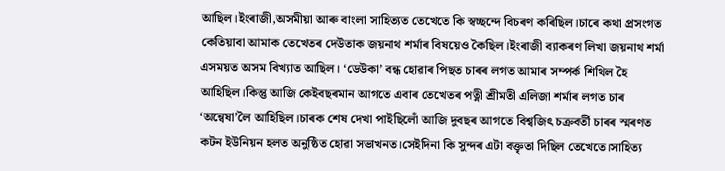আছিল।ইংৰাজী,অসমীয়া আৰু বাংলা সাহিত্যত তেখেতে কি স্বচ্ছন্দে বিচৰণ কৰিছিল।চাৰে কথা প্ৰসংগত কেতিয়াবা আমাক তেখেতৰ দেউতাক জয়নাথ শৰ্মাৰ বিষয়েও কৈছিল।ইংৰাজী ব্যাকৰণ লিখা জয়নাথ শৰ্মা এসময়ত অসম বিখ্যাত আছিল। ‘ডেউকা’ বন্ধ হোৱাৰ পিছত চাৰৰ লগত আমাৰ সম্পৰ্ক শিথিল হৈ আহিছিল।কিন্তু আজি কেইবছৰমান আগতে এবাৰ তেখেতৰ পত্নী শ্ৰীমতী এলিজা শৰ্মাৰ লগত চাৰ ‘অন্বেষা’লৈ আহিছিল।চাৰক শেষ দেখা পাইছিলোঁ আজি দুবছৰ আগতে বিশ্বজিৎ চক্ৰবৰ্তী চাৰৰ স্মৰণত কটন ইউনিয়ন হলত অনুষ্ঠিত হোৱা সভাখনত।সেইদিনা কি সুন্দৰ এটা বক্তৃতা দিছিল তেখেতে।সাহিত্য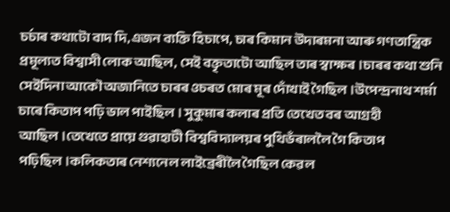চৰ্চাৰ কথাটো বাদ দি,এজন ব্যক্তি হিচাপে, চাৰ কিমান উদাৰমনা আৰু গণতান্ত্ৰিক প্ৰমূল্যত বিশ্বাসী লোক আছিল, সেই বক্তৃতাটো আছিল তাৰ স্বাক্ষৰ।চাৰৰ কথা শুনি সেইদিনা আকৌ অজানিতে চাৰৰ ওচৰত মোৰ মূৰ দোঁখাই গৈছিল।উপেন্দ্ৰনাথ শৰ্মা চাৰে কিতাপ পঢ়ি ভাল পাইছিল। সুকুমাৰ কলাৰ প্ৰতি তেখেত বৰ আগ্ৰহী আছিল।তেখেতে প্ৰায়ে গুৱাহাটী বিশ্ববিদ্যালয়ৰ পুথিভঁৰাললৈ গৈ কিতাপ পঢ়িছিল।কলিকতাৰ নেশ্যনেল লাইব্ৰেৰীলৈ গৈছিল কেৱল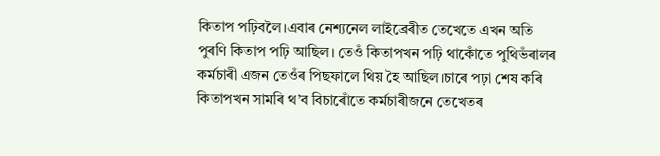কিতাপ পঢ়িবলৈ।এবাৰ নেশ্যনেল লাইব্ৰেৰীত তেখেতে এখন অতি পুৰণি কিতাপ পঢ়ি আছিল। তেওঁ কিতাপখন পঢ়ি থাকোঁতে পুথিভঁৰালৰ কৰ্মচাৰী এজন তেওঁৰ পিছফালে থিয় হৈ আছিল।চাৰে পঢ়া শেষ কৰি কিতাপখন সামৰি থ’ব বিচাৰোঁতে কৰ্মচাৰীজনে তেখেতৰ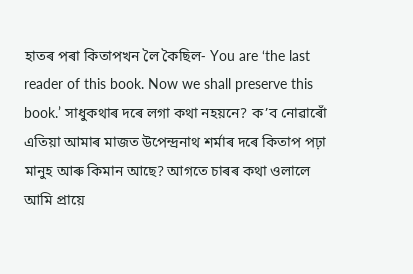হাতৰ পৰা কিতাপখন লৈ কৈছিল- You are ‘the last reader of this book. Now we shall preserve this book.’ সাধুকথাৰ দৰে লগা কথা নহয়নে? ক’ব নোৱাৰোঁ এতিয়া আমাৰ মাজত উপেন্দ্ৰনাথ শৰ্মাৰ দৰে কিতাপ পঢ়া মানুহ আৰু কিমান আছে? আগতে চাৰৰ কথা ওলালে আমি প্ৰায়ে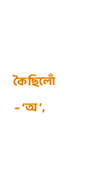কৈছিলোঁ – ‘অ’,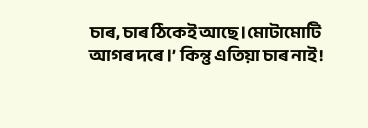চাৰ, চাৰ ঠিকেই আছে।মোটামোটি আগৰ দৰে।’ কিন্তু এতিয়া চাৰ নাই!